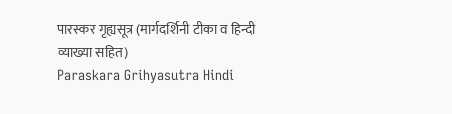पारस्कर गृह्यसूत्र (मार्गदर्शिनी टीका व हिन्दी व्याख्या सहित)
Paraskara Grihyasutra Hindi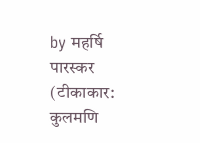by महर्षि पारस्कर (टीकाकार: कुलमणि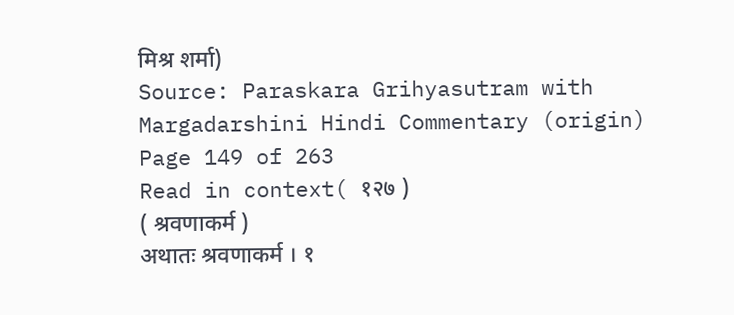मिश्र शर्मा)
Source: Paraskara Grihyasutram with Margadarshini Hindi Commentary (origin)
Page 149 of 263
Read in context( १२७ )
( श्रवणाकर्म )
अथातः श्रवणाकर्म । १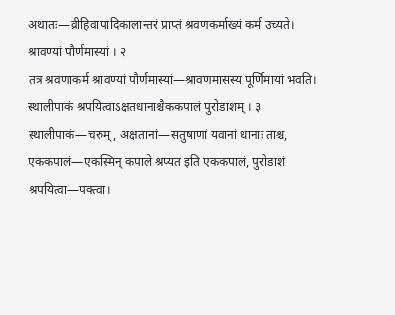अथातः—व्रीहिवापादिकालान्तरं प्राप्तं श्रवणकर्माख्यं कर्म उच्यते।
श्रावण्यां पौर्णमास्यां । २
तत्र श्रवणाकर्म श्रावण्यां पौर्णमास्यां—श्रावणमासस्य पूर्णिमायां भवति।
स्थालीपाकं श्रपयित्वाऽक्षतधानाश्चैककपालं पुरोडाशम् । ३
स्थालीपाकं—चरुम्, अक्षतानां—सतुषाणां यवानां धानाः ताश्च, एककपालं—एकस्मिन् कपाले श्रप्यत इति एककपालं, पुरोडाशं श्रपयित्वा—पक्त्वा।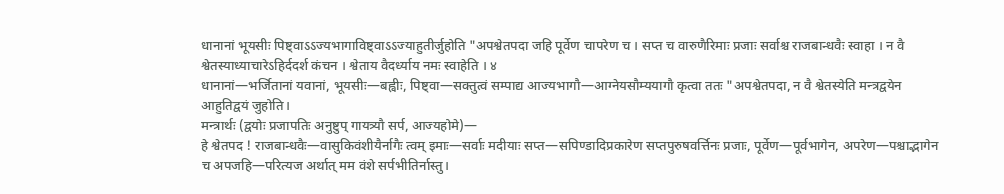धानानां भूयसीः पिष्ट्वाऽऽज्यभागाविष्ट्वाऽऽज्याहुतीर्जुहोति "अपश्वेतपदा जहि पूर्वेण चापरेण च । सप्त च वारुणैरिमाः प्रजाः सर्वाश्च राजबान्धवैः स्वाहा । न वै श्वेतस्याध्याचारेऽहिर्ददर्श कंचन । श्वेताय वैदर्ध्याय नमः स्वाहेति । ४
धानानां—भर्जितानां यवानां, भूयसीः—बह्वीः, पिष्ट्वा—सक्तुत्वं सम्पाद्य आज्यभागौ—आग्नेयसौम्ययागौ कृत्वा ततः "अपश्वेतपदा, न वै श्वेतस्येति मन्त्रद्वयेन आहुतिद्वयं जुहोति।
मन्त्रार्थः (द्वयोः प्रजापतिः अनुष्टुप् गायत्र्यौ सर्प, आज्यहोमे)—
हे श्वेतपद ! राजबान्धवैः—वासुकिवंशीयैर्नागैः त्वम् इमाः—सर्वाः मदीयाः सप्त—सपिण्डादिप्रकारेण सप्तपुरुषवर्त्तिनः प्रजाः, पूर्वेण—पूर्वभागेन, अपरेण—पश्चाद्भागेन च अपजहि—परित्यज अर्थात् मम वंशे सर्पभीतिर्नास्तु।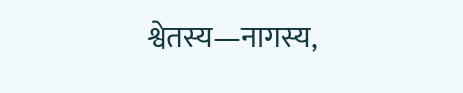श्वेतस्य—नागस्य,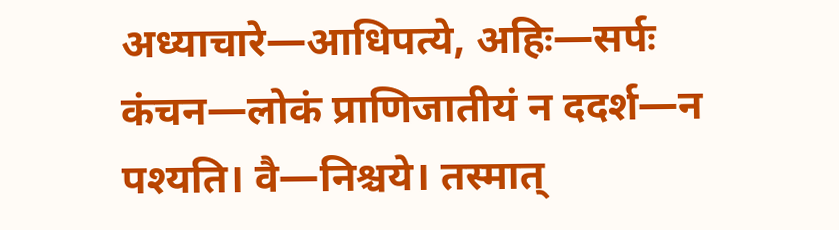अध्याचारे—आधिपत्ये, अहिः—सर्पः कंचन—लोकं प्राणिजातीयं न ददर्श—न पश्यति। वै—निश्चये। तस्मात्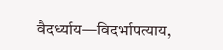वैदर्ध्याय—विदर्भापत्याय,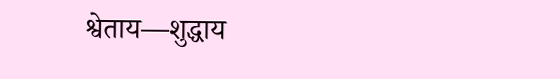श्वेताय—शुद्धाय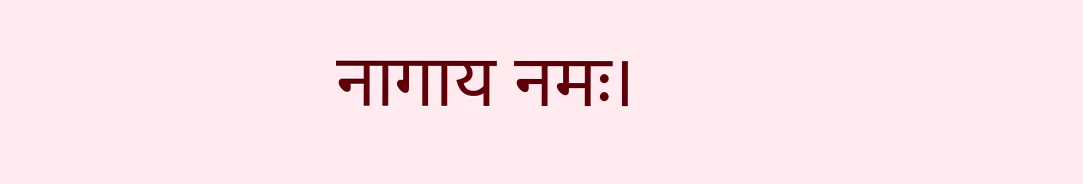नागाय नमः।